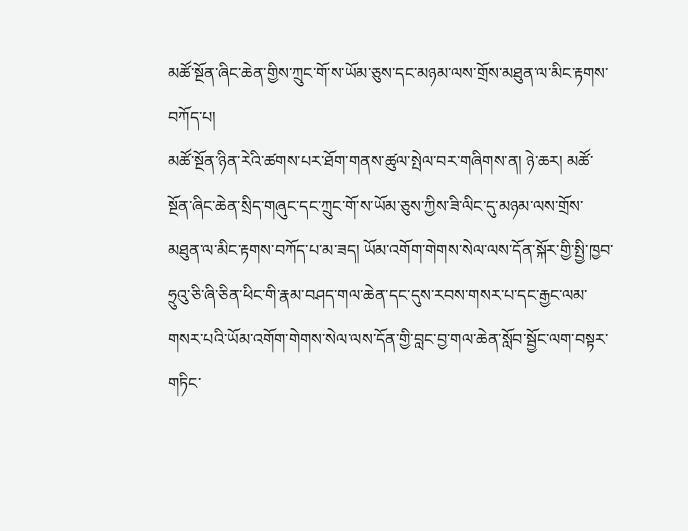མཚོ་སྔོན་ཞིང་ཆེན་གྱིས་ཀྲུང་གོ་ས་ཡོམ་ཅུས་དང་མཉམ་ལས་གྲོས་མཐུན་ལ་མིང་རྟགས་བཀོད་པ།
མཚོ་སྔོན་ཉིན་རེའི་ཚགས་པར་ཐོག་གནས་ཚུལ་སྤེལ་བར་གཞིགས་ན། ཉེ་ཆར། མཚོ་སྔོན་ཞིང་ཆེན་སྲིད་གཞུང་དང་ཀྲུང་གོ་ས་ཡོམ་ཅུས་ཀྱིས་ཟི་ལིང་དུ་མཉམ་ལས་གྲོས་མཐུན་ལ་མིང་རྟགས་བཀོད་པ་མ་ཟད། ཡོམ་འགོག་གེགས་སེལ་ལས་དོན་སྐོར་གྱི་སྤྱི་ཁྱབ་ཧྲུའུ་ཅི་ཞི་ཅིན་ཕིང་གི་རྣམ་བཤད་གལ་ཆེན་དང་དུས་རབས་གསར་པ་དང་རྒྱང་ལམ་གསར་པའི་ཡོམ་འགོག་གེགས་སེལ་ལས་དོན་གྱི་བླང་བྱ་གལ་ཆེན་སློབ་སྦྱོང་ལག་བསྟར་གཏིང་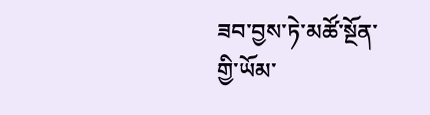ཟབ་བྱས་ཏེ་མཚོ་སྔོན་གྱི་ཡོམ་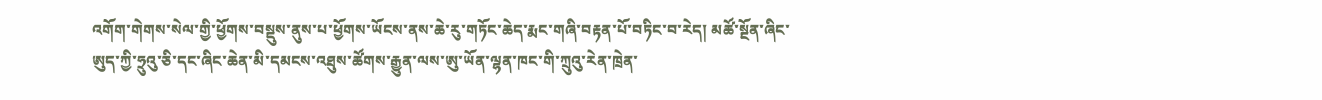འགོག་གེགས་སེལ་གྱི་ཕྱོགས་བསྡུས་ནུས་པ་ཕྱོགས་ཡོངས་ནས་ཆེ་རུ་གཏོང་ཆེད་རྨང་གཞི་བརྟན་པོ་བཏིང་བ་རེད། མཚོ་སྔོན་ཞིང་ཨུད་ཀྱི་ཧྲུའུ་ཅི་དང་ཞིང་ཆེན་མི་དམངས་འཐུས་ཚོགས་རྒྱུན་ལས་ཨུ་ཡོན་ལྷན་ཁང་གི་ཀྲུའུ་རེན་ཁྲེན་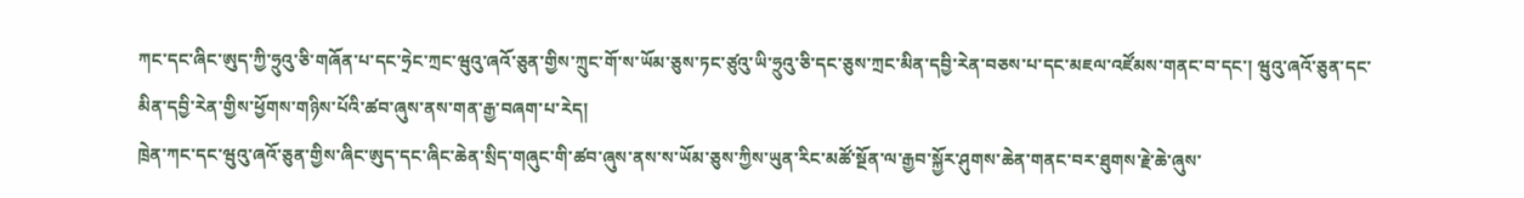ཀང་དང་ཞིང་ཨུད་ཀྱི་ཧྲུའུ་ཅི་གཞོན་པ་དང་ཧྲེང་ཀྲང་ཝུའུ་ཞའོ་ཅུན་གྱིས་ཀྲུང་གོ་ས་ཡོམ་ཅུས་ཏང་ཙུའུ་ཡི་ཧྲུའུ་ཅི་དང་ཅུས་ཀྲང་མིན་དབྱི་རེན་བཅས་པ་དང་མཇལ་འཛོམས་གནང་བ་དང་། ཝུའུ་ཞའོ་ཅུན་དང་མིན་དབྱི་རེན་གྱིས་ཕྱོགས་གཉིས་པོའི་ཚབ་ཞུས་ནས་གན་རྒྱ་བཞག་པ་རེད།
ཁྲེན་ཀང་དང་ཝུའུ་ཞའོ་ཅུན་གྱིས་ཞིང་ཨུད་དང་ཞིང་ཆེན་སྲིད་གཞུང་གི་ཚབ་ཞུས་ནས་ས་ཡོམ་ཅུས་ཀྱིས་ཡུན་རིང་མཚོ་སྔོན་ལ་རྒྱབ་སྐྱོར་ཤུགས་ཆེན་གནང་བར་ཐུགས་རྗེ་ཆེ་ཞུས་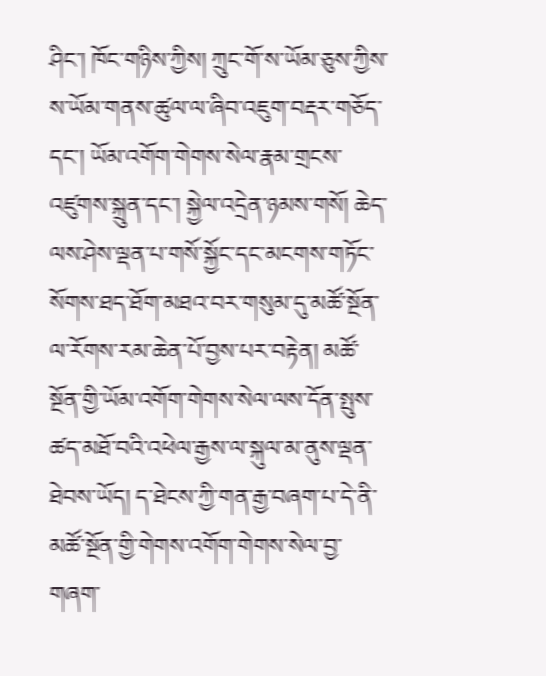ཤིང་། ཁོང་གཉིས་ཀྱིས། ཀྲུང་གོ་ས་ཡོམ་ཅུས་ཀྱིས་ས་ཡོམ་གནས་ཚུལ་ལ་ཞིབ་འཇུག་བརྡར་གཅོད་དང་། ཡོམ་འགོག་གེགས་སེལ་རྣམ་གྲངས་འཛུགས་སྐྲུན་དང་། སྐྱེལ་འདྲེན་ཉམས་གསོ། ཆེད་ལས་ཤེས་ལྡན་པ་གསོ་སྐྱོང་དང་མངགས་གཏོང་སོགས་ཐད་ཐོག་མཐའ་བར་གསུམ་དུ་མཚོ་སྔོན་ལ་རོགས་རམ་ཆེན་པོ་བྱས་པར་བརྟེན། མཚོ་སྔོན་གྱི་ཡོམ་འགོག་གེགས་སེལ་ལས་དོན་སྤུས་ཚད་མཐོ་བའི་འཕེལ་རྒྱས་ལ་སྐུལ་མ་ནུས་ལྡན་ཐེབས་ཡོད། ད་ཐེངས་ཀྱི་གན་རྒྱ་བཞག་པ་དེ་ནི་མཚོ་སྔོན་གྱི་གེགས་འགོག་གེགས་སེལ་བྱ་གཞག་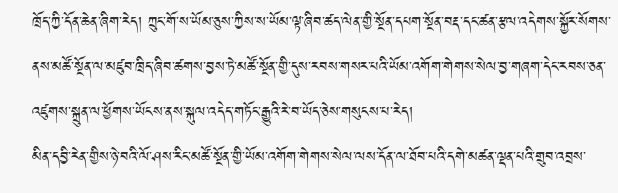ཁྲོད་ཀྱི་དོན་ཆེན་ཞིག་རེད། ཀྲུང་གོ་ས་ཡོམ་ཅུས་ཀྱིས་ས་ཡོམ་ལྟ་ཞིབ་ཚད་ལེན་གྱི་སྔོན་དཔག་སྔོན་བརྡ་དང་ཚན་རྩལ་འདེགས་སྐྱོར་སོགས་ནས་མཚོ་སྔོན་ལ་མཛུབ་ཁྲིད་ཞིབ་ཚགས་བྱས་ཏེ་མཚོ་སྔོན་གྱི་དུས་རབས་གསར་པའི་ཡོམ་འགོག་གེགས་སེལ་བྱ་གཞག་དེང་རབས་ཅན་འཛུགས་སྐྲུན་ལ་ཕྱོགས་ཡོངས་ནས་སྐུལ་འདེད་གཏོང་རྒྱུའི་རེ་བ་ཡོད་ཅེས་གསུངས་པ་རེད།
མིན་དབྱི་རེན་གྱིས་ཉེ་བའི་ལོ་ཤས་རིང་མཚོ་སྔོན་གྱི་ཡོམ་འགོག་གེགས་སེལ་ལས་དོན་ལ་ཐོབ་པའི་དགེ་མཚན་ལྡན་པའི་གྲུབ་འབྲས་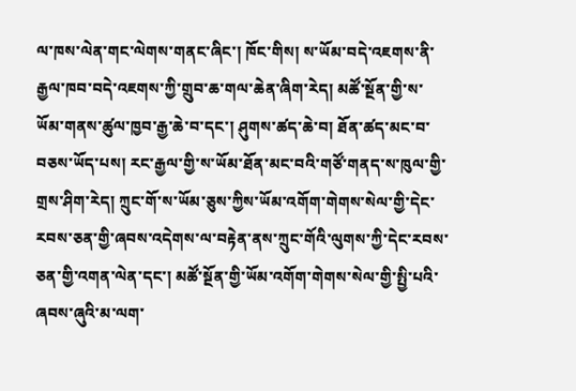ལ་ཁས་ལེན་གང་ལེགས་གནང་ཞིང་། ཁོང་གིས། ས་ཡོམ་བདེ་འཇགས་ནི་རྒྱལ་ཁབ་བདེ་འཇགས་ཀྱི་གྲུབ་ཆ་གལ་ཆེན་ཞིག་རེད། མཚོ་སྔོན་གྱི་ས་ཡོམ་གནས་ཚུལ་ཁྱབ་རྒྱ་ཆེ་བ་དང་། ཤུགས་ཚད་ཆེ་བ། ཐོན་ཚད་མང་བ་བཅས་ཡོད་པས། རང་རྒྱལ་གྱི་ས་ཡོམ་ཐོན་མང་བའི་གཙོ་གནད་ས་ཁུལ་གྱི་གྲས་ཤིག་རེད། ཀྲུང་གོ་ས་ཡོམ་ཅུས་ཀྱིས་ཡོམ་འགོག་གེགས་སེལ་གྱི་དེང་རབས་ཅན་གྱི་ཞབས་འདེགས་ལ་བརྟེན་ནས་ཀྲུང་གོའི་ལུགས་ཀྱི་དེང་རབས་ཅན་གྱི་འགན་ལེན་དང་། མཚོ་སྔོན་གྱི་ཡོམ་འགོག་གེགས་སེལ་གྱི་སྤྱི་པའི་ཞབས་ཞུའི་མ་ལག་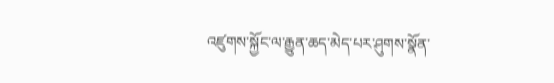འཛུགས་སྐྱོང་ལ་རྒྱུན་ཆད་མེད་པར་ཤུགས་སྣོན་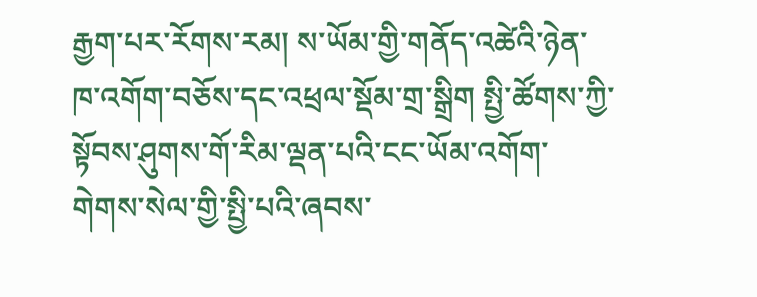རྒྱག་པར་རོགས་རམ། ས་ཡོམ་གྱི་གནོད་འཚེའི་ཉེན་ཁ་འགོག་བཅོས་དང་འཕྲལ་སྡོམ་གྲ་སྒྲིག སྤྱི་ཚོགས་ཀྱི་སྟོབས་ཤུགས་གོ་རིམ་ལྡན་པའི་ངང་ཡོམ་འགོག་གེགས་སེལ་གྱི་སྤྱི་པའི་ཞབས་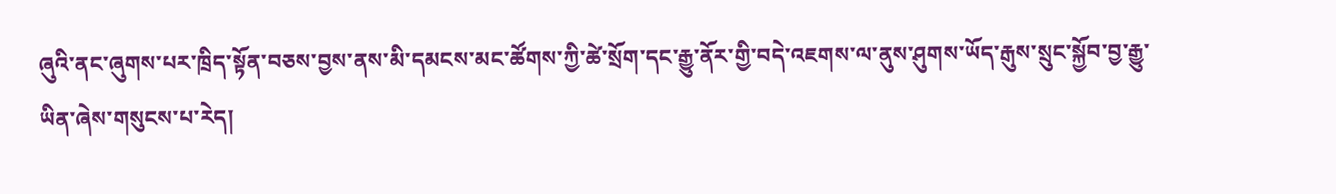ཞུའི་ནང་ཞུགས་པར་ཁྲིད་སྟོན་བཅས་བྱས་ནས་མི་དམངས་མང་ཚོགས་ཀྱི་ཚེ་སྲོག་དང་རྒྱུ་ནོར་གྱི་བདེ་འཇགས་ལ་ནུས་ཤུགས་ཡོད་རྒུས་སྲུང་སྐྱོབ་བྱ་རྒྱུ་ཡིན་ཞེས་གསུངས་པ་རེད།